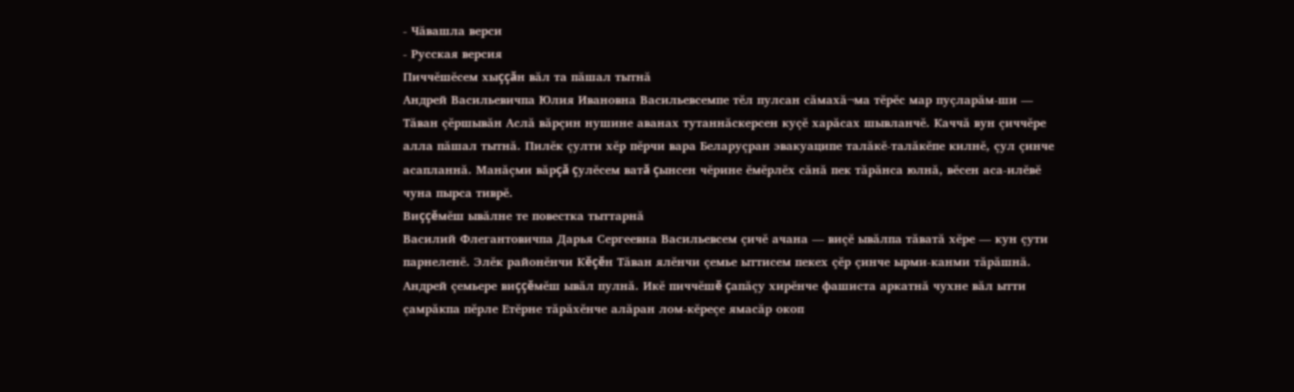- Чăвашла верси
- Русская версия
Пиччĕшĕсем хыççăн вăл та пăшал тытнă
Андрей Васильевичпа Юлия Ивановна Васильевсемпе тĕл пулсан сăмахă¬ма тĕрĕс мар пуçларăм-ши — Тăван çĕршывăн Аслă вăрçин нушине аванах тутаннăскерсен куçĕ харăсах шывланчĕ. Каччă вун çиччĕре алла пăшал тытнă. Пилĕк çулти хĕр пĕрчи вара Беларуçран эвакуаципе талăкĕ-талăкĕпе килнĕ, çул çинче асапланнă. Манăçми вăрçă çулĕсем ватă çынсен чĕрине ĕмĕрлĕх сăнă пек тăрăнса юлнă, вĕсен аса-илĕвĕ чуна пырса тиврĕ.
Виççĕмĕш ывăлне те повестка тыттарнă
Василий Флегантовичпа Дарья Сергеевна Васильевсем çичĕ ачана — виçĕ ывăлпа тăватă хĕре — кун çути парнеленĕ. Элĕк районĕнчи Кĕçĕн Тăван ялĕнчи çемье ыттисем пекех çĕр çинче ырми-канми тăрăшнă. Андрей çемьере виççĕмĕш ывăл пулнă. Икĕ пиччĕшĕ çапăçу хирĕнче фашиста аркатнă чухне вăл ытти çамрăкпа пĕрле Етĕрне тăрăхĕнче алăран лом-кĕреçе ямасăр окоп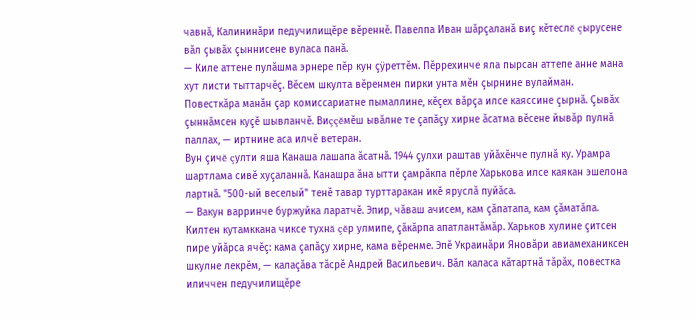чавнă, Калининăри педучилищĕре вĕреннĕ. Павелпа Иван шăрçаланă виç кĕтеслĕ çырусене вăл çывăх çыннисене вуласа панă.
— Киле аттене пулăшма эрнере пĕр кун çÿреттĕм. Пĕррехинче яла пырсан аттепе анне мана хут листи тыттарчĕç. Вĕсем шкулта вĕренмен пирки унта мĕн çырнине вулайман. Повесткăра манăн çар комиссариатне пымаллине, кĕçех вăрçа илсе каяссине çырнă. Çывăх çыннăмсен куçĕ шывланчĕ. Виççĕмĕш ывăлне те çапăçу хирне ăсатма вĕсене йывăр пулнă паллах, — иртнине аса илчĕ ветеран.
Вун çичĕ çулти яша Канаша лашапа ăсатнă. 1944 çулхи раштав уйăхĕнче пулнă ку. Урамра шартлама сивĕ хуçаланнă. Канашра ăна ытти çамрăкпа пĕрле Харькова илсе каякан эшелона лартнă. "500-ый веселый" тенĕ тавар турттаракан икĕ яруслă пуйăса.
— Вакун варринче буржуйка ларатчĕ. Эпир, чăваш ачисем, кам çăпатапа, кам çăматăпа. Килтен кутамккана чиксе тухнă çĕр улмипе, çăкăрпа апатлантăмăр. Харьков хулине çитсен пире уйăрса ячĕç: кама çапăçу хирне, кама вĕренме. Эпĕ Украинăри Яновăри авиамеханиксен шкулне лекрĕм, — калаçăва тăсрĕ Андрей Васильевич. Вăл каласа кăтартнă тăрăх, повестка иличчен педучилищĕре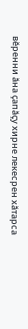вĕренни ăна çапăçу хирне лекесрен хăтарса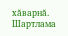хăварнă.
Шартлама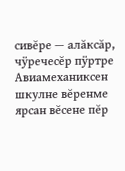сивĕре — алăксăр, чÿречесĕр пÿртре
Авиамеханиксен шкулне вĕренме ярсан вĕсене пĕр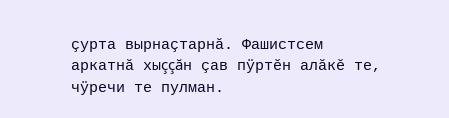çурта вырнаçтарнă. Фашистсем аркатнă хыççăн çав пÿртĕн алăкĕ те, чÿречи те пулман.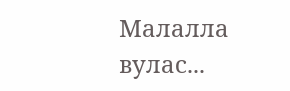Малалла вулас...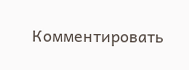Комментировать